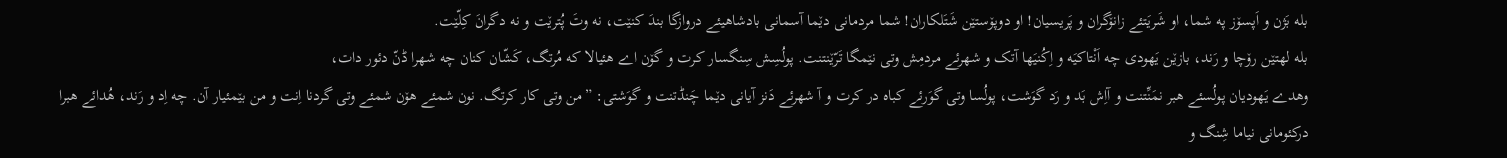بله بَژن و اَپسۆز په شما، او شَریَتئے زانۆگران و پَریسیان! او دوپۆستێن شَتَلکاران! شما مردمانی دێما آسمانی بادشاهیئے دروازگا بندَ کنێت، نه وتَ پُترێت و نه دگرانَ کِلّێت.
بله لهتێن رۆچا و رَند، بازێن یَهودی چه اَنْتاکیَه و اِکُنیَها آتک و شهرئے مردمِش وتی نێمگا تَرّێنتنت. پولُسِش سِنگسار کرت و گۆن اے هئیالا که مُرتگ، کَشّان کنان چه شهرا ڈنّ دئور دات،
وهدے یَهودیان پولُسئے هبر نمَنِّتنت و آاِش بَد و رَد گوَشت، پولُسا وتی گوَرئے کباه در کرت و آ شهرئے دَنز آیانی دێما چَنڈتنت و گوَشتی: ”من وتی کار کرتگ. نون شمئے هۆن شمئے وتی گردنا اِنت و من بێمئیار آن. چه اِد و رَند، هُدائے هبرا درکئومانی نیاما شِنگ و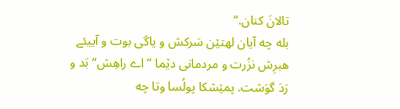تالانَ کنان.“
بله چه آیان لهتێن سَرکش و یاگی بوت و آییئے هبرِش نزُرت و مردمانی دێما ”اے راهِش“ بَد و رَدَ گوَشت. پمێشکا پولُسا وتا چه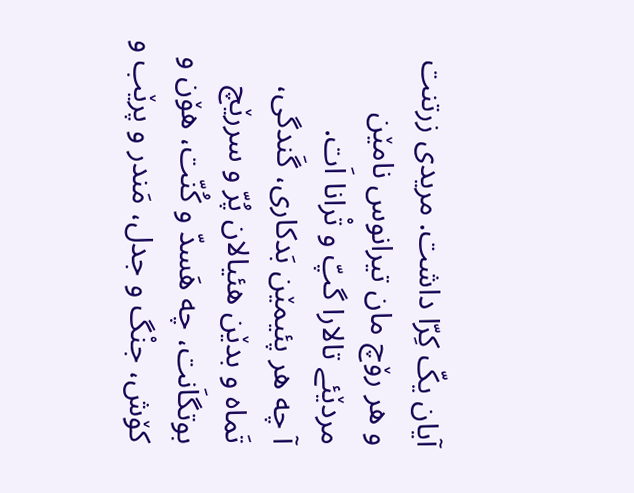آیان یکّ کِرّا داشت. مریدی زرتنت و هر رۆچ مان تیرانوس نامێن مردێئے تالارا گپّ و تْرانا اَت.
آ چه هر پئیمێن بَدکاری، گَندگی، تَماه و بدێن هئیالان پُرّ و سررێچ بوتگاَنت، چه هَسدّ و کُنّت، هۆن و کۆش، جنْگ و جدل، مَندر و پرێب و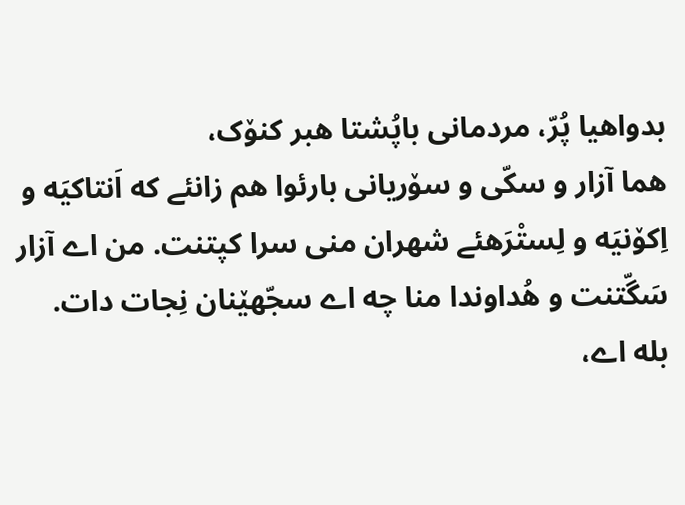بدواهیا پُرّ، مردمانی باپُشتا هبر کنۆک،
هما آزار و سکّی و سۆریانی بارئوا هم زانئے که اَنتاکیَه و اِکۆنیَه و لِستْرَهئے شهران منی سرا کپتنت. من اے آزار سَگّتنت و هُداوندا منا چه اے سجّهێنان نِجات دات.
بله اے،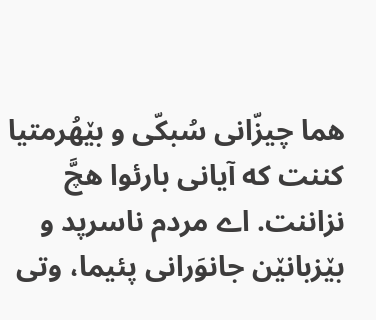هما چیزّانی سُبکّی و بێهُرمتیا کننت که آیانی بارئوا هچَّ نزاننت. اے مردم ناسرپد و بێزبانێن جانوَرانی پئیما، وتی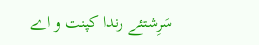سَرِشتئے رندا کپنت و اے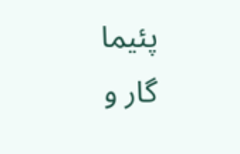پئیما گار و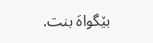بێگواهَ بنت.